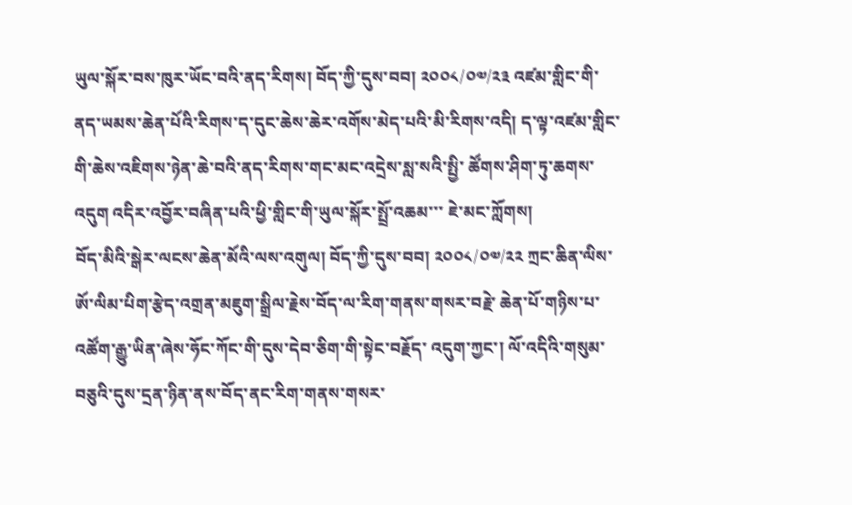ཡུལ་སྐོར་བས་ཁུར་ཡོང་བའི་ནད་རིགས། བོད་ཀྱི་དུས་བབ། ༢༠༠༨/༠༧/༢༣ འཛམ་གླིང་གི་ནད་ཡམས་ཆེན་པོའི་རིགས་ད་དུང་ཆེས་ཆེར་འགོས་མེད་པའི་མི་རིགས་འདི། ད་ལྟ་འཛམ་གླིང་གི་ཆེས་འཇིགས་ཉེན་ཆེ་བའི་ནད་རིགས་གང་མང་འདྲེས་སླ་སའི་སྤྱི་ ཚོགས་ཤིག་ཏུ་ཆགས་འདུག འདིར་འབྱོར་བཞིན་པའི་ཕྱི་གླིང་གི་ཡུལ་སྐོར་སྤྲོ་འཆམ་་་ ཇེ་མང་ཀློགས།
བོད་མིའི་སྒེར་ལངས་ཆེན་མོའི་ལས་འགུལ། བོད་ཀྱི་དུས་བབ། ༢༠༠༨/༠༧/༢༢ ཀྲང་ཆིན་ལིས་ཨོ་ལིམ་པིག་རྩེད་འགྲན་མཇུག་སྒྲིལ་རྗེས་བོད་ལ་རིག་གནས་གསར་བརྗེ་ ཆེན་པོ་གཉིས་པ་འཚོག་རྒྱུ་ཡིན་ཞེས་ཧོང་ཀོང་གི་དུས་དེབ་ཅིག་གི་སྟེང་བརྗོད་ འདུག་ཀྱང་། ལོ་འདིའི་གསུམ་བཅུའི་དུས་དྲན་ཉིན་ནས་བོད་ནང་རིག་གནས་གསར་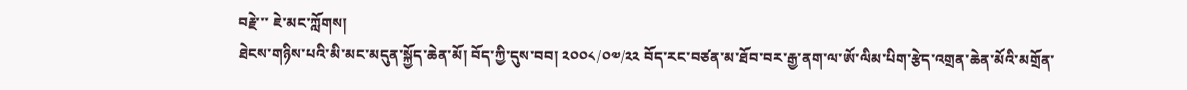བརྗེ་་་ ཇེ་མང་ཀློགས།
ཐེངས་གཉིས་པའི་མི་མང་མདུན་སྐྱོད་ཆེན་མོ། བོད་ཀྱི་དུས་བབ། ༢༠༠༨/༠༧/༢༢ བོད་རང་བཙན་མ་ཐོབ་བར་རྒྱ་ནག་ལ་ཨོ་ལིམ་པིག་རྩེད་འགྲན་ཆེན་མོའི་མགྲོན་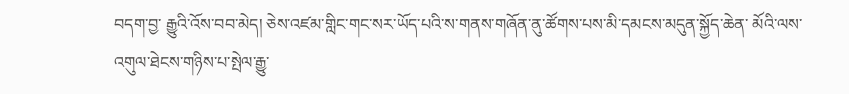བདག་བྱ་ རྒྱུའི་འོས་བབ་མེད། ཅེས་འཛམ་གླིང་གང་སར་ཡོད་པའི་ས་གནས་གཞོན་ནུ་ཚོགས་པས་མི་དམངས་མདུན་སྐྱོད་ཆེན་ མོའི་ལས་འགུལ་ཐེངས་གཉིས་པ་སྤེལ་རྒྱུ་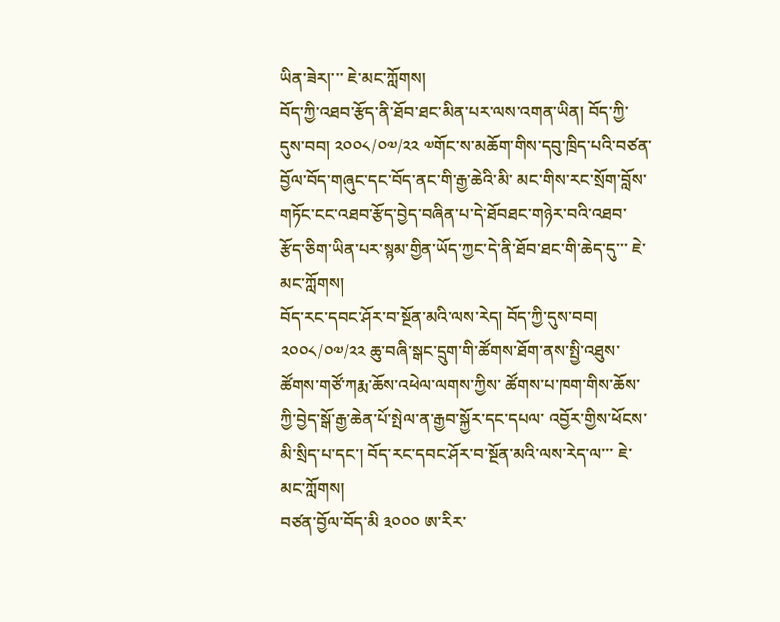ཡིན་ཟེར།་་་ ཇེ་མང་ཀློགས།
བོད་ཀྱི་འཐབ་རྩོད་ནི་ཐོབ་ཐང་མིན་པར་ལས་འགན་ཡིན། བོད་ཀྱི་དུས་བབ། ༢༠༠༨/༠༧/༢༢ ༧གོང་ས་མཆོག་གིས་དབུ་ཁྲིད་པའི་བཙན་བྱོལ་བོད་གཞུང་དང་བོད་ནང་གི་རྒྱ་ཆེའི་མི་ མང་གིས་རང་སྲོག་བློས་གཏོང་ངང་འཐབ་རྩོད་བྱེད་བཞིན་པ་དེ་ཐོབཐང་གཉེར་བའི་འཐབ་ རྩོད་ཅིག་ཡིན་པར་སྙམ་གྱིན་ཡོད་ཀྱང་དེ་ནི་ཐོབ་ཐང་གི་ཆེད་དུ་་་ ཇེ་མང་ཀློགས།
བོད་རང་དབང་ཤོར་བ་སྔོན་མའི་ལས་རེད། བོད་ཀྱི་དུས་བབ། ༢༠༠༨/༠༧/༢༢ ཆུ་བཞི་སྒང་དྲུག་གི་ཚོགས་ཐོག་ནས་སྤྱི་འཐུས་ཚོགས་གཙོ་ཀརྨ་ཆོས་འཕེལ་ལགས་ཀྱིས་ ཚོགས་པ་ཁག་གིས་ཆོས་ཀྱི་བྱེད་སྒོ་རྒྱ་ཆེན་པོ་སྤེལ་ན་རྒྱབ་སྐྱོར་དང་དཔལ་ འབྱོར་གྱིས་ཕོངས་མི་སྲིད་པ་དང་། བོད་རང་དབང་ཤོར་བ་སྔོན་མའི་ལས་རེད་ལ་་་ ཇེ་མང་ཀློགས།
བཙན་བྱོལ་བོད་མི ༣༠༠༠ ཨ་རིར་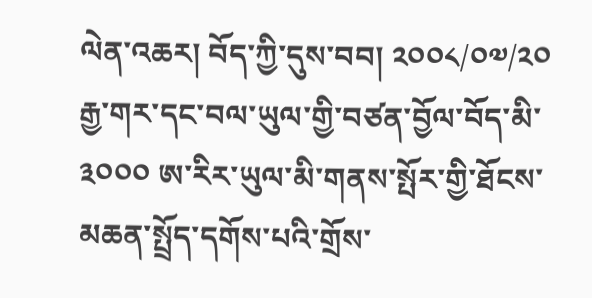ལེན་འཆར། བོད་ཀྱི་དུས་བབ། ༢༠༠༨/༠༧/༢༠ རྒྱ་གར་དང་བལ་ཡུལ་གྱི་བཙན་བྱོལ་བོད་མི་ ༣༠༠༠ ཨ་རིར་ཡུལ་མི་གནས་སྤོར་གྱི་ཐོངས་མཆན་སྤྲོད་དགོས་པའི་གྲོས་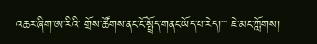འཆར་ཞིག་ཨ་རིའི་ གྲོས་ཚོགས་ནང་ངོ་སྤྲོད་གནང་ཡོད་པ་རེད།་་་ ཇེ་མང་ཀློགས།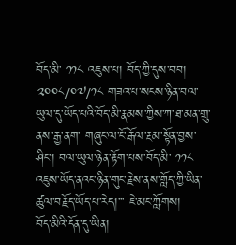བོད་མི་ ༡༡༨ འཇུས་པ། བོད་ཀྱི་དུས་བབ། ༢༠༠༨/༠༧/༡༨ གཟའ་པ་སངས་ཉིན་བལ་ཡུལ་དུ་ཡོད་པའི་བོད་མི་རྣམས་ཀྱིས་ཀ་ཐ་མན་གྲུ་ནས་རྒྱ་ནག་ གཞུང་ལ་ངོ་རྒོལ་རྔམ་སྟོན་བྱས་ཤིང་། བལ་ཡུལ་ཉེན་རྟོག་པས་བོད་མི་ ༡༡༨ འཇུས་ཡོད་ནའང་ཉིན་གུང་རྗེས་ནས་གློད་ཀྱི་ཡིན་ཚུལ་བརྗོད་ཡོད་པ་རེད།་་་ ཇེ་མང་ཀློགས།
བོད་མིའི་དོན་དུ་ཡིན།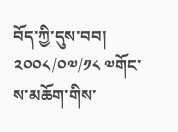བོད་ཀྱི་དུས་བབ། ༢༠༠༨/༠༧/༡༨ ༧གོང་ས་མཆོག་གིས་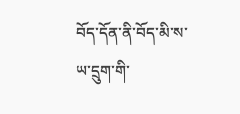བོད་དོན་ནི་བོད་མི་ས་ཡ་དྲུག་གི་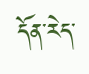དོན་རེད་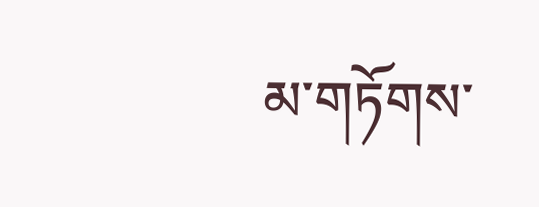མ་གཏོགས་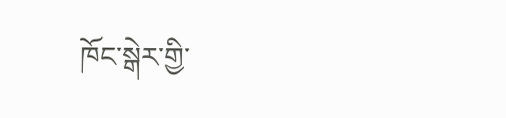ཁོང་སྒེར་གྱི་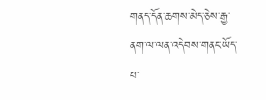གནད་དོན་ཆགས་མེད་ཅེས་རྒྱ་ནག་ལ་ལན་འདེབས་གནང་ཡོད་པ་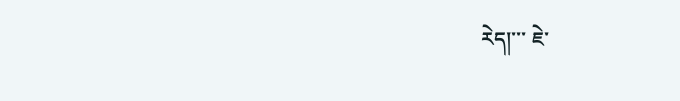རེད།་་་ ཇེ་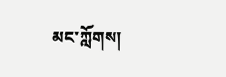མང་ཀློགས།